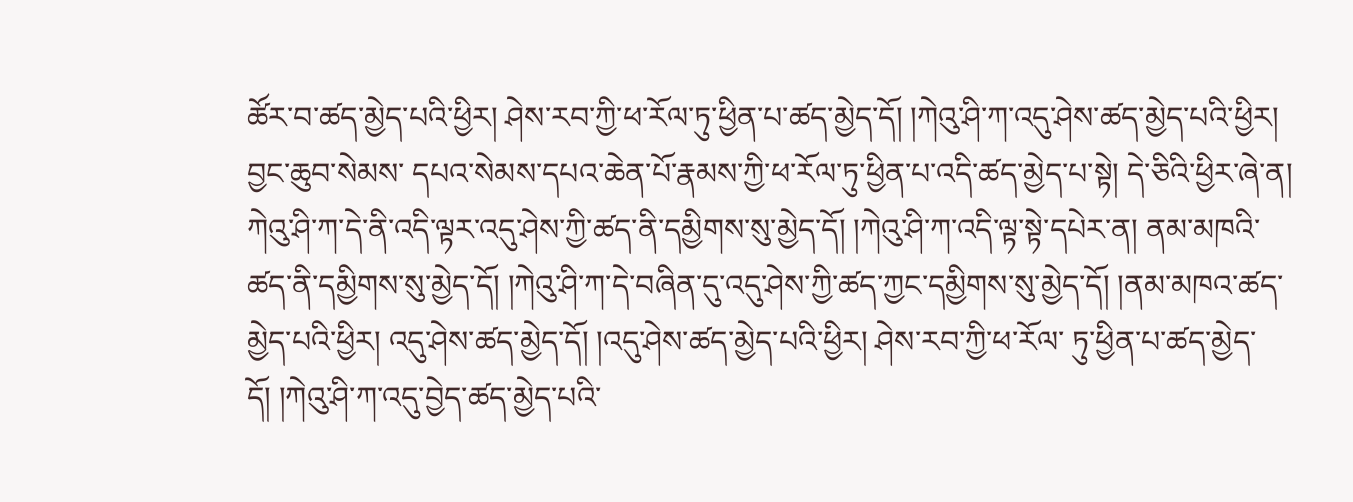ཚོར་བ་ཚད་མྱེད་པའི་ཕྱིར། ཤེས་རབ་ཀྱི་ཕ་རོལ་ཏུ་ཕྱིན་པ་ཚད་མྱེད་དོ། །ཀེའུ་ཤི་ཀ་འདུ་ཤེས་ཚད་མྱེད་པའི་ཕྱིར། བྱང་ཆུབ་སེམས་ དཔའ་སེམས་དཔའ་ཆེན་པོ་རྣམས་ཀྱི་ཕ་རོལ་ཏུ་ཕྱིན་པ་འདི་ཚད་མྱེད་པ་སྟེ། དེ་ཅིའི་ཕྱིར་ཞེ་ན། ཀེའུ་ཤི་ཀ་དེ་ནི་འདི་ལྟར་འདུ་ཤེས་ཀྱི་ཚད་ནི་དམྱིགས་སུ་མྱེད་དོ། །ཀེའུ་ཤི་ཀ་འདི་ལྟ་སྟེ་དཔེར་ན། ནམ་མཁའི་ ཚད་ནི་དམྱིགས་སུ་མྱེད་དོ། །ཀེའུ་ཤི་ཀ་དེ་བཞིན་དུ་འདུ་ཤེས་ཀྱི་ཚད་ཀྱང་དམྱིགས་སུ་མྱེད་དོ། །ནམ་མཁའ་ཚད་མྱེད་པའི་ཕྱིར། འདུ་ཤེས་ཚད་མྱེད་དོ། །འདུ་ཤེས་ཚད་མྱེད་པའི་ཕྱིར། ཤེས་རབ་ཀྱི་ཕ་རོལ་ ཏུ་ཕྱིན་པ་ཚད་མྱེད་དོ། །ཀེའུ་ཤི་ཀ་འདུ་བྱེད་ཚད་མྱེད་པའི་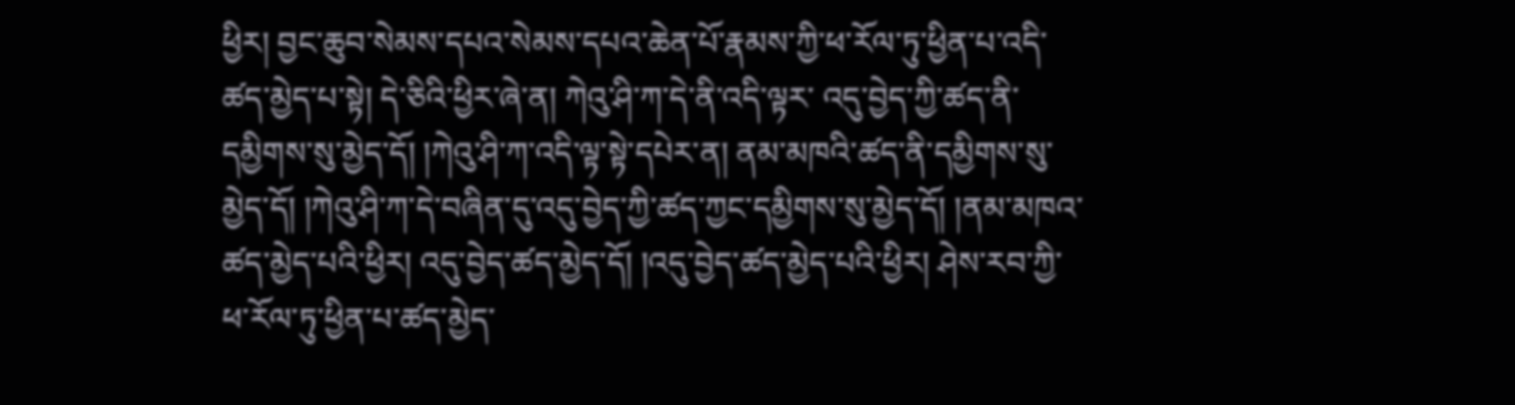ཕྱིར། བྱང་ཆུབ་སེམས་དཔའ་སེམས་དཔའ་ཆེན་པོ་རྣམས་ཀྱི་ཕ་རོལ་ཏུ་ཕྱིན་པ་འདི་ཚད་མྱེད་པ་སྟེ། དེ་ཅིའི་ཕྱིར་ཞེ་ན། ཀེའུ་ཤི་ཀ་དེ་ནི་འདི་ལྟར་ འདུ་བྱེད་ཀྱི་ཚད་ནི་དམྱིགས་སུ་མྱེད་དོ། །ཀེའུ་ཤི་ཀ་འདི་ལྟ་སྟེ་དཔེར་ན། ནམ་མཁའི་ཚད་ནི་དམྱིགས་སུ་མྱེད་དོ། །ཀེའུ་ཤི་ཀ་དེ་བཞིན་དུ་འདུ་བྱེད་ཀྱི་ཚད་ཀྱང་དམྱིགས་སུ་མྱེད་དོ། །ནམ་མཁའ་ཚད་མྱེད་པའི་ཕྱིར། འདུ་བྱེད་ཚད་མྱེད་དོ། །འདུ་བྱེད་ཚད་མྱེད་པའི་ཕྱིར། ཤེས་རབ་ཀྱི་ཕ་རོལ་ཏུ་ཕྱིན་པ་ཚད་མྱེད་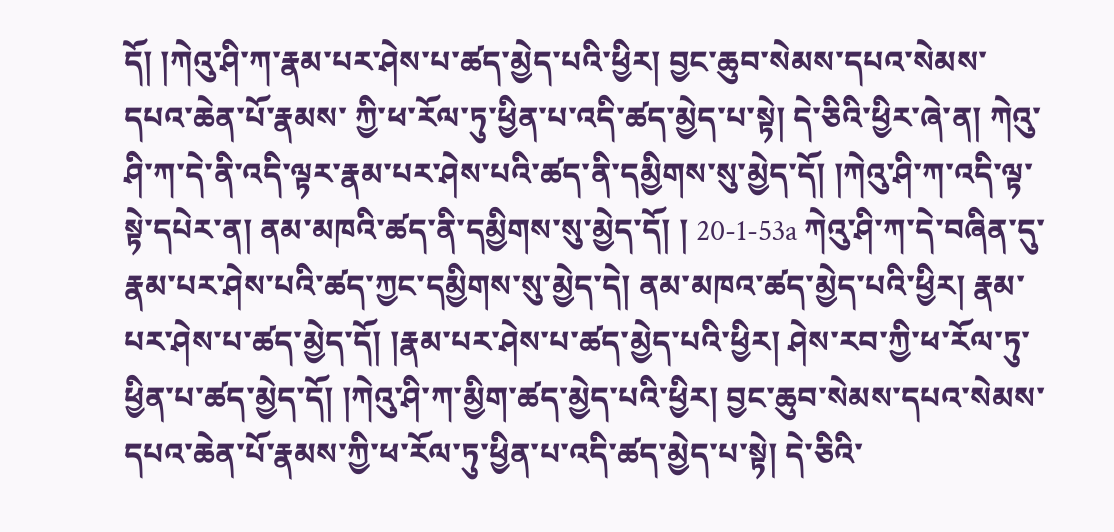དོ། །ཀེའུ་ཤི་ཀ་རྣམ་པར་ཤེས་པ་ཚད་མྱེད་པའི་ཕྱིར། བྱང་ཆུབ་སེམས་དཔའ་སེམས་དཔའ་ཆེན་པོ་རྣམས་ ཀྱི་ཕ་རོལ་ཏུ་ཕྱིན་པ་འདི་ཚད་མྱེད་པ་སྟེ། དེ་ཅིའི་ཕྱིར་ཞེ་ན། ཀེའུ་ཤི་ཀ་དེ་ནི་འདི་ལྟར་རྣམ་པར་ཤེས་པའི་ཚད་ནི་དམྱིགས་སུ་མྱེད་དོ། །ཀེའུ་ཤི་ཀ་འདི་ལྟ་སྟེ་དཔེར་ན། ནམ་མཁའི་ཚད་ནི་དམྱིགས་སུ་མྱེད་དོ། ། 20-1-53a ཀེའུ་ཤི་ཀ་དེ་བཞིན་དུ་རྣམ་པར་ཤེས་པའི་ཚད་ཀྱང་དམྱིགས་སུ་མྱེད་དེ། ནམ་མཁའ་ཚད་མྱེད་པའི་ཕྱིར། རྣམ་པར་ཤེས་པ་ཚད་མྱེད་དོ། །རྣམ་པར་ཤེས་པ་ཚད་མྱེད་པའི་ཕྱིར། ཤེས་རབ་ཀྱི་ཕ་རོལ་ཏུ་ཕྱིན་པ་ཚད་མྱེད་དོ། །ཀེའུ་ཤི་ཀ་མྱིག་ཚད་མྱེད་པའི་ཕྱིར། བྱང་ཆུབ་སེམས་དཔའ་སེམས་དཔའ་ཆེན་པོ་རྣམས་ཀྱི་ཕ་རོལ་ཏུ་ཕྱིན་པ་འདི་ཚད་མྱེད་པ་སྟེ། དེ་ཅིའི་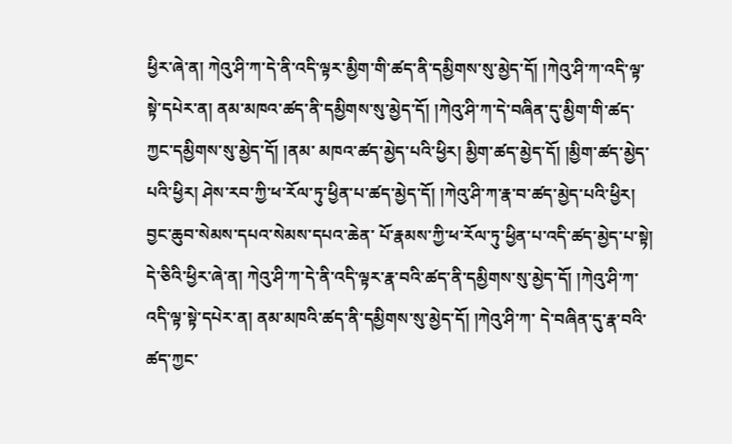ཕྱིར་ཞེ་ན། ཀེའུ་ཤི་ཀ་དེ་ནི་འདི་ལྟར་མྱིག་གི་ཚད་ནི་དམྱིགས་སུ་མྱེད་དོ། །ཀེའུ་ཤི་ཀ་འདི་ལྟ་སྟེ་དཔེར་ན། ནམ་མཁའ་ཚད་ནི་དམྱིགས་སུ་མྱེད་དོ། །ཀེའུ་ཤི་ཀ་དེ་བཞིན་དུ་མྱིག་གི་ཚད་ཀྱང་དམྱིགས་སུ་མྱེད་དོ། །ནམ་ མཁའ་ཚད་མྱེད་པའི་ཕྱིར། མྱིག་ཚད་མྱེད་དོ། །མྱིག་ཚད་མྱེད་པའི་ཕྱིར། ཤེས་རབ་ཀྱི་ཕ་རོལ་ཏུ་ཕྱིན་པ་ཚད་མྱེད་དོ། །ཀེའུ་ཤི་ཀ་རྣ་བ་ཚད་མྱེད་པའི་ཕྱིར། བྱང་ཆུབ་སེམས་དཔའ་སེམས་དཔའ་ཆེན་ པོ་རྣམས་ཀྱི་ཕ་རོལ་ཏུ་ཕྱིན་པ་འདི་ཚད་མྱེད་པ་སྟེ། དེ་ཅིའི་ཕྱིར་ཞེ་ན། ཀེའུ་ཤི་ཀ་དེ་ནི་འདི་ལྟར་རྣ་བའི་ཚད་ནི་དམྱིགས་སུ་མྱེད་དོ། །ཀེའུ་ཤི་ཀ་འདི་ལྟ་སྟེ་དཔེར་ན། ནམ་མཁའི་ཚད་ནི་དམྱིགས་སུ་མྱེད་དོ། །ཀེའུ་ཤི་ཀ་ དེ་བཞིན་དུ་རྣ་བའི་ཚད་ཀྱང་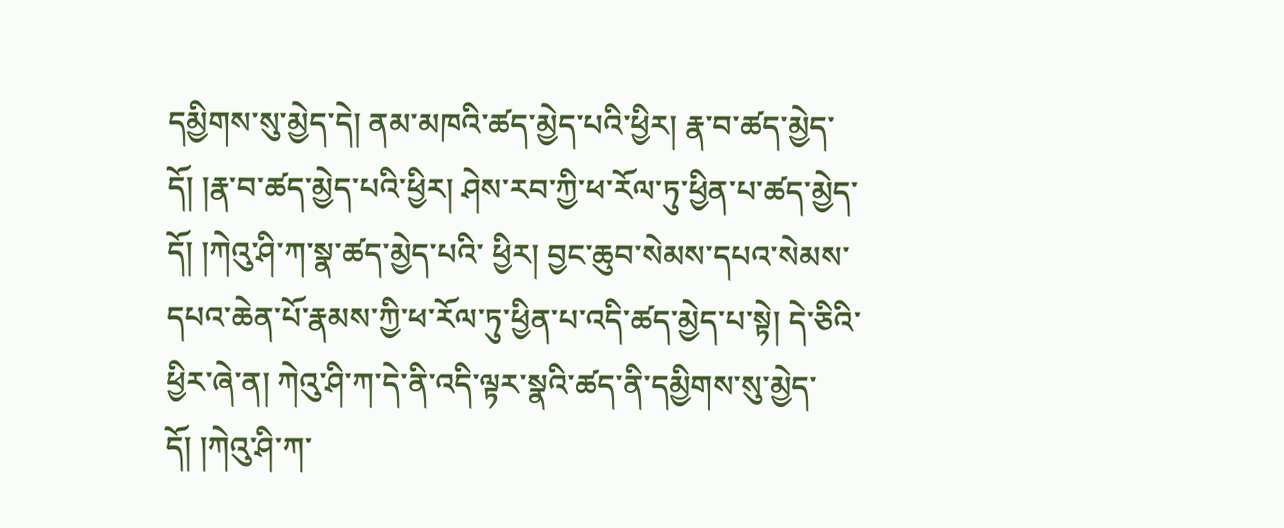དམྱིགས་སུ་མྱེད་དེ། ནམ་མཁའི་ཚད་མྱེད་པའི་ཕྱིར། རྣ་བ་ཚད་མྱེད་དོ། །རྣ་བ་ཚད་མྱེད་པའི་ཕྱིར། ཤེས་རབ་ཀྱི་ཕ་རོལ་ཏུ་ཕྱིན་པ་ཚད་མྱེད་དོ། །ཀེའུ་ཤི་ཀ་སྣ་ཚད་མྱེད་པའི་ ཕྱིར། བྱང་ཆུབ་སེམས་དཔའ་སེམས་དཔའ་ཆེན་པོ་རྣམས་ཀྱི་ཕ་རོལ་ཏུ་ཕྱིན་པ་འདི་ཚད་མྱེད་པ་སྟེ། དེ་ཅིའི་ཕྱིར་ཞེ་ན། ཀེའུ་ཤི་ཀ་དེ་ནི་འདི་ལྟར་སྣའི་ཚད་ནི་དམྱིགས་སུ་མྱེད་དོ། །ཀེའུ་ཤི་ཀ་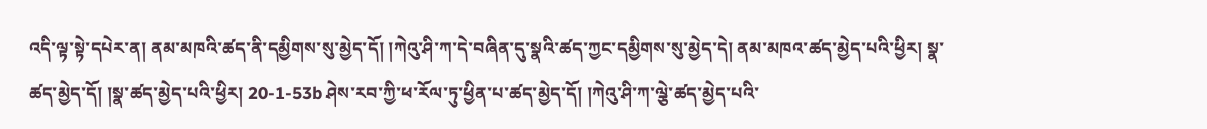འདི་ལྟ་སྟེ་དཔེར་ན། ནམ་མཁའི་ཚད་ནི་དམྱིགས་སུ་མྱེད་དོ། །ཀེའུ་ཤི་ཀ་དེ་བཞིན་དུ་སྣའི་ཚད་ཀྱང་དམྱིགས་སུ་མྱེད་དེ། ནམ་མཁའ་ཚད་མྱེད་པའི་ཕྱིར། སྣ་ཚད་མྱེད་དོ། །སྣ་ཚད་མྱེད་པའི་ཕྱིར། 20-1-53b ཤེས་རབ་ཀྱི་ཕ་རོལ་ཏུ་ཕྱིན་པ་ཚད་མྱེད་དོ། །ཀེའུ་ཤི་ཀ་ལྕེ་ཚད་མྱེད་པའི་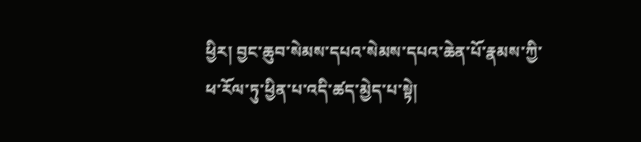ཕྱིར། བྱང་ཆུབ་སེམས་དཔའ་སེམས་དཔའ་ཆེན་པོ་རྣམས་ཀྱི་ཕ་རོལ་ཏུ་ཕྱིན་པ་འདི་ཚད་མྱེད་པ་སྟེ།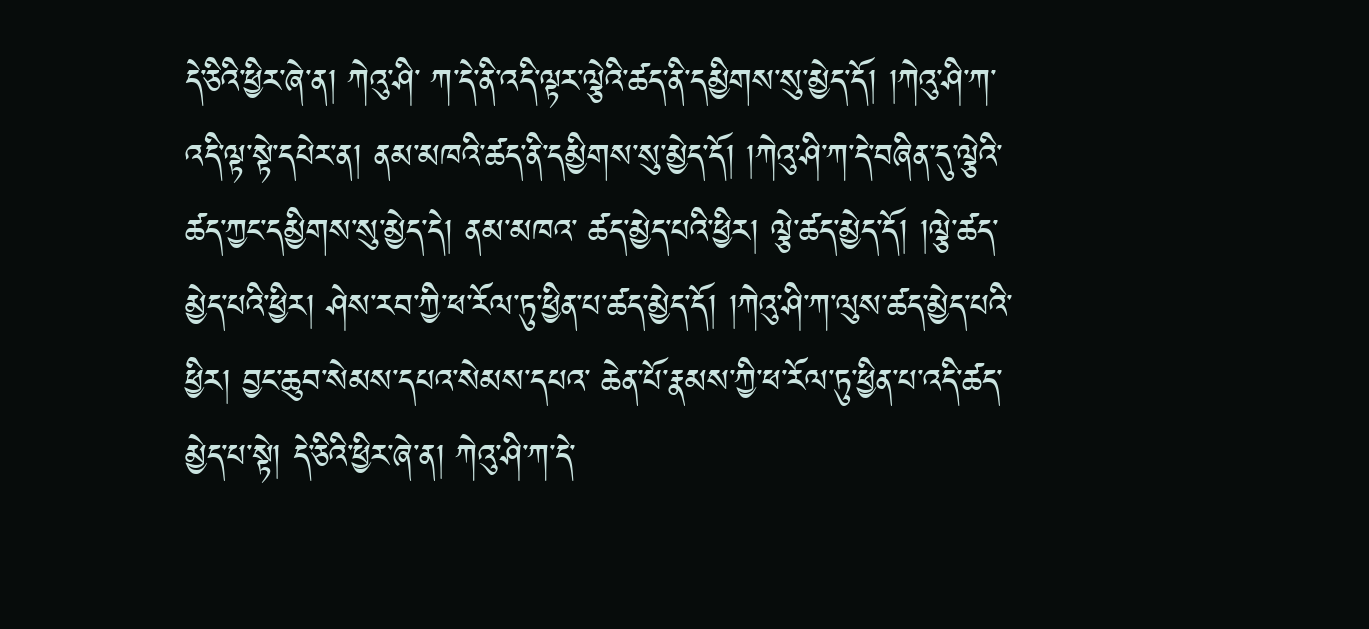དེ་ཅིའི་ཕྱིར་ཞེ་ན། ཀེའུ་ཤི་ ཀ་དེ་ནི་འདི་ལྟར་ལྕེའི་ཚད་ནི་དམྱིགས་སུ་མྱེད་དོ། །ཀེའུ་ཤི་ཀ་འདི་ལྟ་སྟེ་དཔེར་ན། ནམ་མཁའི་ཚད་ནི་དམྱིགས་སུ་མྱེད་དོ། །ཀེའུ་ཤི་ཀ་དེ་བཞིན་དུ་ལྕེའི་ཚད་ཀྱང་དམྱིགས་སུ་མྱེད་དེ། ནམ་མཁའ་ ཚད་མྱེད་པའི་ཕྱིར། ལྕེ་ཚད་མྱེད་དོ། །ལྕེ་ཚད་མྱེད་པའི་ཕྱིར། ཤེས་རབ་ཀྱི་ཕ་རོལ་ཏུ་ཕྱིན་པ་ཚད་མྱེད་དོ། །ཀེའུ་ཤི་ཀ་ལུས་ཚད་མྱེད་པའི་ཕྱིར། བྱང་ཆུབ་སེམས་དཔའ་སེམས་དཔའ་ ཆེན་པོ་རྣམས་ཀྱི་ཕ་རོལ་ཏུ་ཕྱིན་པ་འདི་ཚད་མྱེད་པ་སྟེ། དེ་ཅིའི་ཕྱིར་ཞེ་ན། ཀེའུ་ཤི་ཀ་དེ་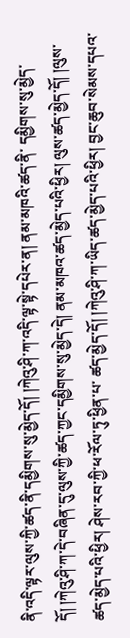ནི་འདི་ལྟར་ལུས་ཀྱི་ཚད་ནི་དམྱིགས་སུ་མྱེད་དོ། །ཀེའུ་ཤི་ཀ་འདི་ལྟ་སྟེ་དཔེར་ན། ནམ་མཁའི་ཚད་ནི་ དམྱིགས་སུ་མྱེད་དོ། །ཀེའུ་ཤི་ཀ་དེ་བཞིན་དུ་ལུས་ཀྱི་ཚད་ཀྱང་དམྱིགས་སུ་མྱེད་དེ། ནམ་མཁའ་ཚད་མྱེད་པའི་ཕྱིར། ལུས་ཚད་མྱེད་དོ། །ལུས་ཚད་མྱེད་པའི་ཕྱིར། ཤེས་རབ་ཀྱི་ཕ་རོལ་ཏུ་ཕྱིན་པ་ ཚད་མྱེད་དོ། །ཀེའུ་ཤི་ཀ་ཡིད་ཚད་མྱེད་པའི་ཕྱིར། བྱང་ཆུབ་སེམས་དཔའ་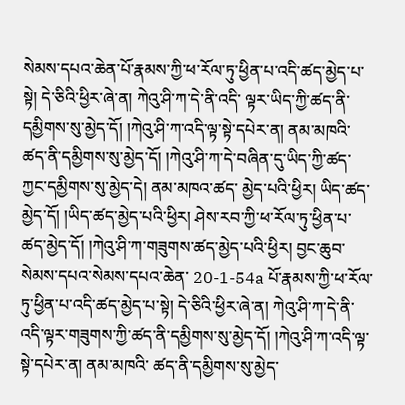སེམས་དཔའ་ཆེན་པོ་རྣམས་ཀྱི་ཕ་རོལ་ཏུ་ཕྱིན་པ་འདི་ཚད་མྱེད་པ་སྟེ། དེ་ཅིའི་ཕྱིར་ཞེ་ན། ཀེའུ་ཤི་ཀ་དེ་ནི་འདི་ ལྟར་ཡིད་ཀྱི་ཚད་ནི་དམྱིགས་སུ་མྱེད་དོ། །ཀེའུ་ཤི་ཀ་འདི་ལྟ་སྟེ་དཔེར་ན། ནམ་མཁའི་ཚད་ནི་དམྱིགས་སུ་མྱེད་དོ། །ཀེའུ་ཤི་ཀ་དེ་བཞིན་དུ་ཡིད་ཀྱི་ཚད་ཀྱང་དམྱིགས་སུ་མྱེད་དེ། ནམ་མཁའ་ཚད་ མྱེད་པའི་ཕྱིར། ཡིད་ཚད་མྱེད་དོ། །ཡིད་ཚད་མྱེད་པའི་ཕྱིར། ཤེས་རབ་ཀྱི་ཕ་རོལ་ཏུ་ཕྱིན་པ་ཚད་མྱེད་དོ། །ཀེའུ་ཤི་ཀ་གཟུགས་ཚད་མྱེད་པའི་ཕྱིར། བྱང་ཆུབ་སེམས་དཔའ་སེམས་དཔའ་ཆེན་ 20-1-54a པོ་རྣམས་ཀྱི་ཕ་རོལ་ཏུ་ཕྱིན་པ་འདི་ཚད་མྱེད་པ་སྟེ། དེ་ཅིའི་ཕྱིར་ཞེ་ན། ཀེའུ་ཤི་ཀ་དེ་ནི་འདི་ལྟར་གཟུགས་ཀྱི་ཚད་ནི་དམྱིགས་སུ་མྱེད་དོ། །ཀེའུ་ཤི་ཀ་འདི་ལྟ་སྟེ་དཔེར་ན། ནམ་མཁའི་ ཚད་ནི་དམྱིགས་སུ་མྱེད་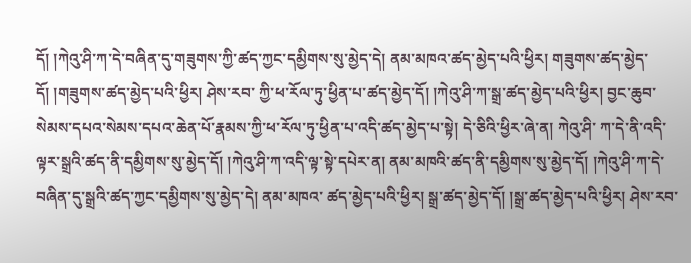དོ། །ཀེའུ་ཤི་ཀ་དེ་བཞིན་དུ་གཟུགས་ཀྱི་ཚད་ཀྱང་དམྱིགས་སུ་མྱེད་དེ། ནམ་མཁའ་ཚད་མྱེད་པའི་ཕྱིར། གཟུགས་ཚད་མྱེད་དོ། །གཟུགས་ཚད་མྱེད་པའི་ཕྱིར། ཤེས་རབ་ ཀྱི་ཕ་རོལ་ཏུ་ཕྱིན་པ་ཚད་མྱེད་དོ། །ཀེའུ་ཤི་ཀ་སྒྲ་ཚད་མྱེད་པའི་ཕྱིར། བྱང་ཆུབ་སེམས་དཔའ་སེམས་དཔའ་ཆེན་པོ་རྣམས་ཀྱི་ཕ་རོལ་ཏུ་ཕྱིན་པ་འདི་ཚད་མྱེད་པ་སྟེ། དེ་ཅིའི་ཕྱིར་ཞེ་ན། ཀེའུ་ཤི་ ཀ་དེ་ནི་འདི་ལྟར་སྒྲའི་ཚད་ནི་དམྱིགས་སུ་མྱེད་དོ། །ཀེའུ་ཤི་ཀ་འདི་ལྟ་སྟེ་དཔེར་ན། ནམ་མཁའི་ཚད་ནི་དམྱིགས་སུ་མྱེད་དོ། །ཀེའུ་ཤི་ཀ་དེ་བཞིན་དུ་སྒྲའི་ཚད་ཀྱང་དམྱིགས་སུ་མྱེད་དེ། ནམ་མཁའ་ ཚད་མྱེད་པའི་ཕྱིར། སྒྲ་ཚད་མྱེད་དོ། །སྒྲ་ཚད་མྱེད་པའི་ཕྱིར། ཤེས་རབ་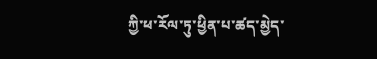ཀྱི་ཕ་རོལ་ཏུ་ཕྱིན་པ་ཚད་མྱེད་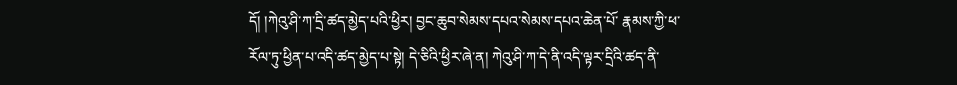དོ། །ཀེའུ་ཤི་ཀ་དྲི་ཚད་མྱེད་པའི་ཕྱིར། བྱང་ཆུབ་སེམས་དཔའ་སེམས་དཔའ་ཆེན་པོ་ རྣམས་ཀྱི་ཕ་རོལ་ཏུ་ཕྱིན་པ་འདི་ཚད་མྱེད་པ་སྟེ། དེ་ཅིའི་ཕྱིར་ཞེ་ན། ཀེའུ་ཤི་ཀ་དེ་ནི་འདི་ལྟར་དྲིའི་ཚད་ནི་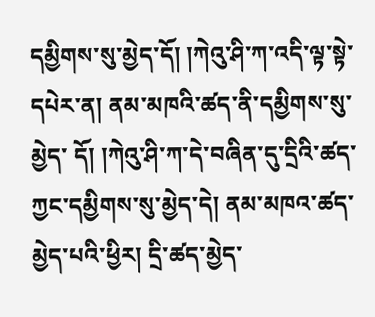དམྱིགས་སུ་མྱེད་དོ། །ཀེའུ་ཤི་ཀ་འདི་ལྟ་སྟེ་དཔེར་ན། ནམ་མཁའི་ཚད་ནི་དམྱིགས་སུ་མྱེད་ དོ། །ཀེའུ་ཤི་ཀ་དེ་བཞིན་དུ་དྲིའི་ཚད་ཀྱང་དམྱིགས་སུ་མྱེད་དེ། ནམ་མཁའ་ཚད་མྱེད་པའི་ཕྱིར། དྲི་ཚད་མྱེད་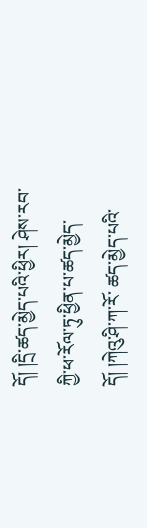དོ། །དྲི་ཚད་མྱེད་པའི་ཕྱིར། ཤེས་རབ་ཀྱི་ཕ་རོལ་ཏུ་ཕྱིན་པ་ཚད་མྱེད་དོ། །ཀེའུ་ཤི་ཀ་རོ་ ཚད་མྱེད་པའི་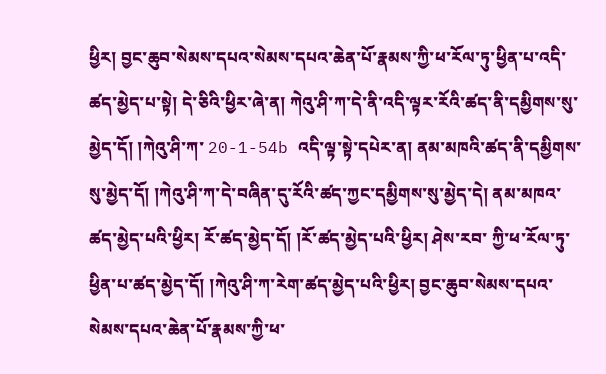ཕྱིར། བྱང་ཆུབ་སེམས་དཔའ་སེམས་དཔའ་ཆེན་པོ་རྣམས་ཀྱི་ཕ་རོལ་ཏུ་ཕྱིན་པ་འདི་ཚད་མྱེད་པ་སྟེ། དེ་ཅིའི་ཕྱིར་ཞེ་ན། ཀེའུ་ཤི་ཀ་དེ་ནི་འདི་ལྟར་རོའི་ཚད་ནི་དམྱིགས་སུ་མྱེད་དོ། །ཀེའུ་ཤི་ཀ་ 20-1-54b འདི་ལྟ་སྟེ་དཔེར་ན། ནམ་མཁའི་ཚད་ནི་དམྱིགས་སུ་མྱེད་དོ། །ཀེའུ་ཤི་ཀ་དེ་བཞིན་དུ་རོའི་ཚད་ཀྱང་དམྱིགས་སུ་མྱེད་དེ། ནམ་མཁའ་ཚད་མྱེད་པའི་ཕྱིར། རོ་ཚད་མྱེད་དོ། །རོ་ཚད་མྱེད་པའི་ཕྱིར། ཤེས་རབ་ ཀྱི་ཕ་རོལ་ཏུ་ཕྱིན་པ་ཚད་མྱེད་དོ། །ཀེའུ་ཤི་ཀ་རེག་ཚད་མྱེད་པའི་ཕྱིར། བྱང་ཆུབ་སེམས་དཔའ་སེམས་དཔའ་ཆེན་པོ་རྣམས་ཀྱི་ཕ་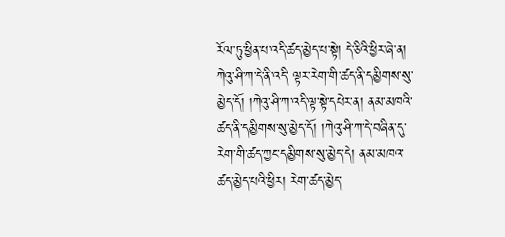རོལ་ཏུ་ཕྱིན་པ་འདི་ཚད་མྱེད་པ་སྟེ། དེ་ཅིའི་ཕྱིར་ཞེ་ན། ཀེའུ་ཤི་ཀ་དེ་ནི་འདི་ ལྟར་རེག་གི་ཚད་ནི་དམྱིགས་སུ་མྱེད་དོ། །ཀེའུ་ཤི་ཀ་འདི་ལྟ་སྟེ་དཔེར་ན། ནམ་མཁའི་ཚད་ནི་དམྱིགས་སུ་མྱེད་དོ། །ཀེའུ་ཤི་ཀ་དེ་བཞིན་དུ་རེག་གི་ཚད་ཀྱང་དམྱིགས་སུ་མྱེད་དེ། ནམ་མཁའ་ཚད་མྱེད་པའི་ཕྱིར། རེག་ཚད་མྱེད་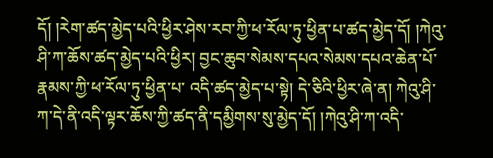དོ། །རེག་ཚད་མྱེད་པའི་ཕྱིར་ཤེས་རབ་ཀྱི་ཕ་རོལ་ཏུ་ཕྱིན་པ་ཚད་མྱེད་དོ། །ཀེའུ་ཤི་ཀ་ཆོས་ཚད་མྱེད་པའི་ཕྱིར། བྱང་ཆུབ་སེམས་དཔའ་སེམས་དཔའ་ཆེན་པོ་རྣམས་ཀྱི་ཕ་རོལ་ཏུ་ཕྱིན་པ་ འདི་ཚད་མྱེད་པ་སྟེ། དེ་ཅིའི་ཕྱིར་ཞེ་ན། ཀེའུ་ཤི་ཀ་དེ་ནི་འདི་ལྟར་ཆོས་ཀྱི་ཚད་ནི་དམྱིགས་སུ་མྱེད་དོ། །ཀེའུ་ཤི་ཀ་འདི་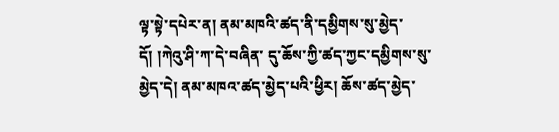ལྟ་སྟེ་དཔེར་ན། ནམ་མཁའི་ཚད་ནི་དམྱིགས་སུ་མྱེད་དོ། །ཀེའུ་ཤི་ཀ་དེ་བཞིན་ དུ་ཆོས་ཀྱི་ཚད་ཀྱང་དམྱིགས་སུ་མྱེད་དེ། ནམ་མཁའ་ཚད་མྱེད་པའི་ཕྱིར། ཆོས་ཚད་མྱེད་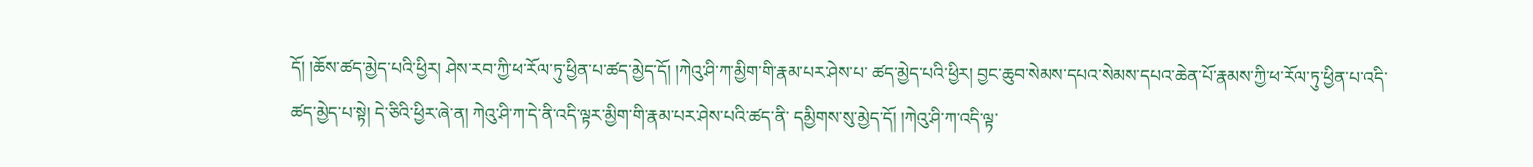དོ། །ཆོས་ཚད་མྱེད་པའི་ཕྱིར། ཤེས་རབ་ཀྱི་ཕ་རོལ་ཏུ་ཕྱིན་པ་ཚད་མྱེད་དོ། །ཀེའུ་ཤི་ཀ་མྱིག་གི་རྣམ་པར་ཤེས་པ་ ཚད་མྱེད་པའི་ཕྱིར། བྱང་ཆུབ་སེམས་དཔའ་སེམས་དཔའ་ཆེན་པོ་རྣམས་ཀྱི་ཕ་རོལ་ཏུ་ཕྱིན་པ་འདི་ཚད་མྱེད་པ་སྟེ། དེ་ཅིའི་ཕྱིར་ཞེ་ན། ཀེའུ་ཤི་ཀ་དེ་ནི་འདི་ལྟར་མྱིག་གི་རྣམ་པར་ཤེས་པའི་ཚད་ནི་ དམྱིགས་སུ་མྱེད་དོ། །ཀེའུ་ཤི་ཀ་འདི་ལྟ་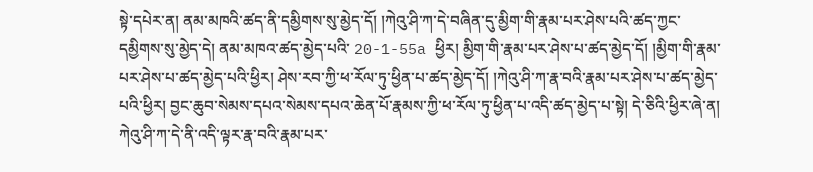སྟེ་དཔེར་ན། ནམ་མཁའི་ཚད་ནི་དམྱིགས་སུ་མྱེད་དོ། །ཀེའུ་ཤི་ཀ་དེ་བཞིན་དུ་མྱིག་གི་རྣམ་པར་ཤེས་པའི་ཚད་ཀྱང་དམྱིགས་སུ་མྱེད་དེ། ནམ་མཁའ་ཚད་མྱེད་པའི་ 20-1-55a ཕྱིར། མྱིག་གི་རྣམ་པར་ཤེས་པ་ཚད་མྱེད་དོ། །མྱིག་གི་རྣམ་པར་ཤེས་པ་ཚད་མྱེད་པའི་ཕྱིར། ཤེས་རབ་ཀྱི་ཕ་རོལ་ཏུ་ཕྱིན་པ་ཚད་མྱེད་དོ། །ཀེའུ་ཤི་ཀ་རྣ་བའི་རྣམ་པར་ཤེས་པ་ཚད་མྱེད་པའི་ཕྱིར། བྱང་ཆུབ་སེམས་དཔའ་སེམས་དཔའ་ཆེན་པོ་རྣམས་ཀྱི་ཕ་རོལ་ཏུ་ཕྱིན་པ་འདི་ཚད་མྱེད་པ་སྟེ། དེ་ཅིའི་ཕྱིར་ཞེ་ན། ཀེའུ་ཤི་ཀ་དེ་ནི་འདི་ལྟར་རྣ་བའི་རྣམ་པར་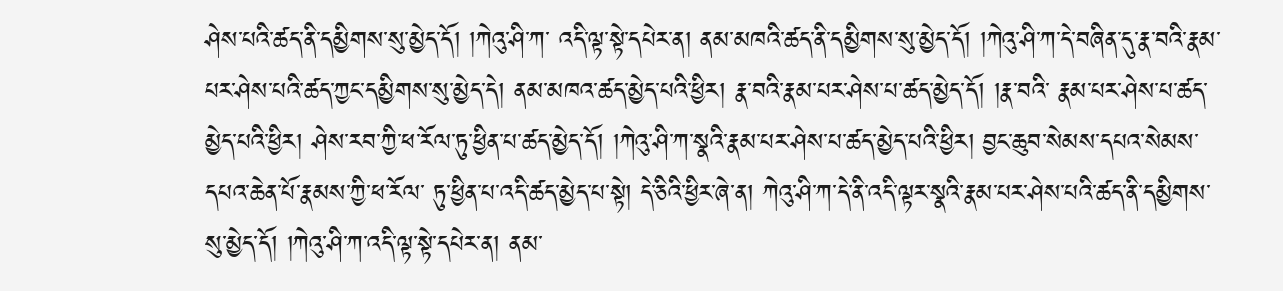ཤེས་པའི་ཚད་ནི་དམྱིགས་སུ་མྱེད་དོ། །ཀེའུ་ཤི་ཀ་ འདི་ལྟ་སྟེ་དཔེར་ན། ནམ་མཁའི་ཚད་ནི་དམྱིགས་སུ་མྱེད་དོ། །ཀེའུ་ཤི་ཀ་དེ་བཞིན་དུ་རྣ་བའི་རྣམ་པར་ཤེས་པའི་ཚད་ཀྱང་དམྱིགས་སུ་མྱེད་དེ། ནམ་མཁའ་ཚད་མྱེད་པའི་ཕྱིར། རྣ་བའི་རྣམ་པར་ཤེས་པ་ཚད་མྱེད་དོ། །རྣ་བའི་ རྣམ་པར་ཤེས་པ་ཚད་མྱེད་པའི་ཕྱིར། ཤེས་རབ་ཀྱི་ཕ་རོལ་ཏུ་ཕྱིན་པ་ཚད་མྱེད་དོ། །ཀེའུ་ཤི་ཀ་སྣའི་རྣམ་པར་ཤེས་པ་ཚད་མྱེད་པའི་ཕྱིར། བྱང་ཆུབ་སེམས་དཔའ་སེམས་དཔའ་ཆེན་པོ་རྣམས་ཀྱི་ཕ་རོལ་ ཏུ་ཕྱིན་པ་འདི་ཚད་མྱེད་པ་སྟེ། དེ་ཅིའི་ཕྱིར་ཞེ་ན། ཀེའུ་ཤི་ཀ་དེ་ནི་འདི་ལྟར་སྣའི་རྣམ་པར་ཤེས་པའི་ཚད་ནི་དམྱིགས་སུ་མྱེད་དོ། །ཀེའུ་ཤི་ཀ་འདི་ལྟ་སྟེ་དཔེར་ན། ནམ་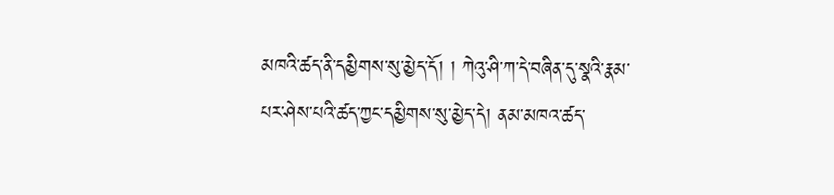མཁའི་ཚད་ནི་དམྱིགས་སུ་མྱེད་དོ། ། ཀེའུ་ཤི་ཀ་དེ་བཞིན་དུ་སྣའི་རྣམ་པར་ཤེས་པའི་ཚད་ཀྱང་དམྱིགས་སུ་མྱེད་དེ། ནམ་མཁའ་ཚད་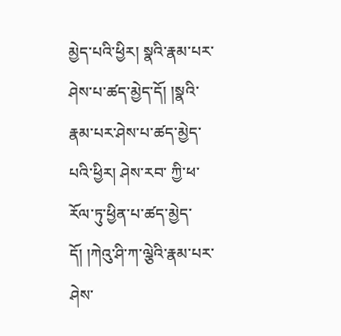མྱེད་པའི་ཕྱིར། སྣའི་རྣམ་པར་ཤེས་པ་ཚད་མྱེད་དོ། །སྣའི་རྣམ་པར་ཤེས་པ་ཚད་མྱེད་པའི་ཕྱིར། ཤེས་རབ་ ཀྱི་ཕ་རོལ་ཏུ་ཕྱིན་པ་ཚད་མྱེད་དོ། །ཀེའུ་ཤི་ཀ་ལྕེའི་རྣམ་པར་ཤེས་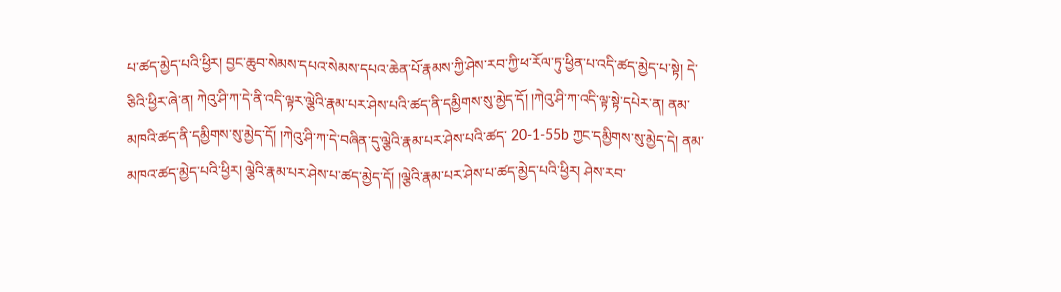པ་ཚད་མྱེད་པའི་ཕྱིར། བྱང་ཆུབ་སེམས་དཔའ་སེམས་དཔའ་ཆེན་པོ་རྣམས་ཀྱི་ཤེས་རབ་ཀྱི་ཕ་རོལ་ཏུ་ཕྱིན་པ་འདི་ཚད་མྱེད་པ་སྟེ། དེ་ཅིའི་ཕྱིར་ཞེ་ན། ཀེའུ་ཤི་ཀ་དེ་ནི་འདི་ལྟར་ལྕེའི་རྣམ་པར་ཤེས་པའི་ཚད་ནི་དམྱིགས་སུ་མྱེད་དོ། །ཀེའུ་ཤི་ཀ་འདི་ལྟ་སྟེ་དཔེར་ན། ནམ་མཁའི་ཚད་ནི་དམྱིགས་སུ་མྱེད་དོ། །ཀེའུ་ཤི་ཀ་དེ་བཞིན་དུ་ལྕེའི་རྣམ་པར་ཤེས་པའི་ཚད་ 20-1-55b ཀྱང་དམྱིགས་སུ་མྱེད་དེ། ནམ་མཁའ་ཚད་མྱེད་པའི་ཕྱིར། ལྕེའི་རྣམ་པར་ཤེས་པ་ཚད་མྱེད་དོ། །ལྕེའི་རྣམ་པར་ཤེས་པ་ཚད་མྱེད་པའི་ཕྱིར། ཤེས་རབ་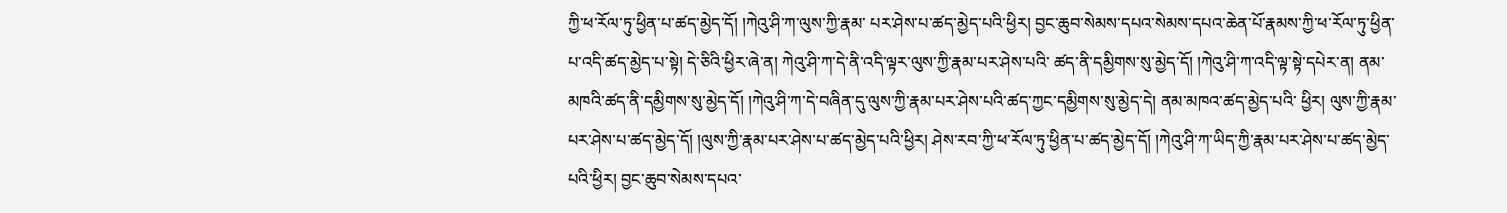ཀྱི་ཕ་རོལ་ཏུ་ཕྱིན་པ་ཚད་མྱེད་དོ། །ཀེའུ་ཤི་ཀ་ལུས་ཀྱི་རྣམ་ པར་ཤེས་པ་ཚད་མྱེད་པའི་ཕྱིར། བྱང་ཆུབ་སེམས་དཔའ་སེམས་དཔའ་ཆེན་པོ་རྣམས་ཀྱི་ཕ་རོལ་ཏུ་ཕྱིན་པ་འདི་ཚད་མྱེད་པ་སྟེ། དེ་ཅིའི་ཕྱིར་ཞེ་ན། ཀེའུ་ཤི་ཀ་དེ་ནི་འདི་ལྟར་ལུས་ཀྱི་རྣམ་པར་ཤེས་པའི་ ཚད་ནི་དམྱིགས་སུ་མྱེད་དོ། །ཀེའུ་ཤི་ཀ་འདི་ལྟ་སྟེ་དཔེར་ན། ནམ་མཁའི་ཚད་ནི་དམྱིགས་སུ་མྱེད་དོ། །ཀེའུ་ཤི་ཀ་དེ་བཞིན་དུ་ལུས་ཀྱི་རྣམ་པར་ཤེས་པའི་ཚད་ཀྱང་དམྱིགས་སུ་མྱེད་དེ། ནམ་མཁའ་ཚད་མྱེད་པའི་ ཕྱིར། ལུས་ཀྱི་རྣམ་པར་ཤེས་པ་ཚད་མྱེད་དོ། །ལུས་ཀྱི་རྣམ་པར་ཤེས་པ་ཚད་མྱེད་པའི་ཕྱིར། ཤེས་རབ་ཀྱི་ཕ་རོལ་ཏུ་ཕྱིན་པ་ཚད་མྱེད་དོ། །ཀེའུ་ཤི་ཀ་ཡིད་ཀྱི་རྣམ་པར་ཤེས་པ་ཚད་མྱེད་པའི་ཕྱིར། བྱང་ཆུབ་སེམས་དཔའ་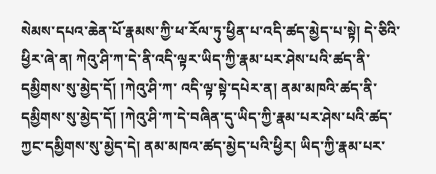སེམས་དཔའ་ཆེན་པོ་རྣམས་ཀྱི་ཕ་རོལ་ཏུ་ཕྱིན་པ་འདི་ཚད་མྱེད་པ་སྟེ། དེ་ཅིའི་ཕྱིར་ཞེ་ན། ཀེའུ་ཤི་ཀ་དེ་ནི་འདི་ལྟར་ཡིད་ཀྱི་རྣམ་པར་ཤེས་པའི་ཚད་ནི་དམྱིགས་སུ་མྱེད་དོ། །ཀེའུ་ཤི་ཀ་ འདི་ལྟ་སྟེ་དཔེར་ན། ནམ་མཁའི་ཚད་ནི་དམྱིགས་སུ་མྱེད་དོ། །ཀེའུ་ཤི་ཀ་དེ་བཞིན་དུ་ཡིད་ཀྱི་རྣམ་པར་ཤེས་པའི་ཚད་ཀྱང་དམྱིགས་སུ་མྱེད་དེ། ནམ་མཁའ་ཚད་མྱེད་པའི་ཕྱིར། ཡིད་ཀྱི་རྣམ་པར་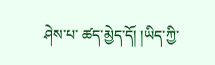ཤེས་པ་ ཚད་མྱེད་དོ། །ཡིད་ཀྱི་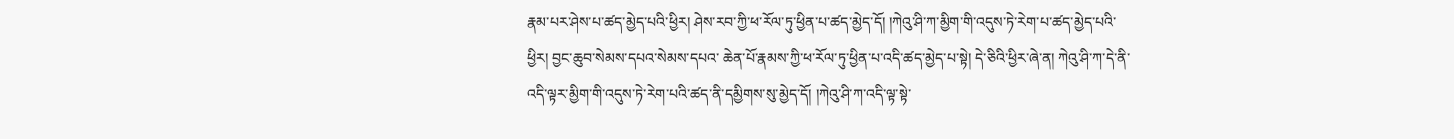རྣམ་པར་ཤེས་པ་ཚད་མྱེད་པའི་ཕྱིར། ཤེས་རབ་ཀྱི་ཕ་རོལ་ཏུ་ཕྱིན་པ་ཚད་མྱེད་དོ། །ཀེའུ་ཤི་ཀ་མྱིག་གི་འདུས་ཏེ་རེག་པ་ཚད་མྱེད་པའི་ཕྱིར། བྱང་ཆུབ་སེམས་དཔའ་སེམས་དཔའ་ ཆེན་པོ་རྣམས་ཀྱི་ཕ་རོལ་ཏུ་ཕྱིན་པ་འདི་ཚད་མྱེད་པ་སྟེ། དེ་ཅིའི་ཕྱིར་ཞེ་ན། ཀེའུ་ཤི་ཀ་དེ་ནི་འདི་ལྟར་མྱིག་གི་འདུས་ཏེ་རེག་པའི་ཚད་ནི་དམྱིགས་སུ་མྱེད་དོ། །ཀེའུ་ཤི་ཀ་འདི་ལྟ་སྟེ་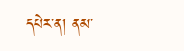དཔེར་ན། ནམ་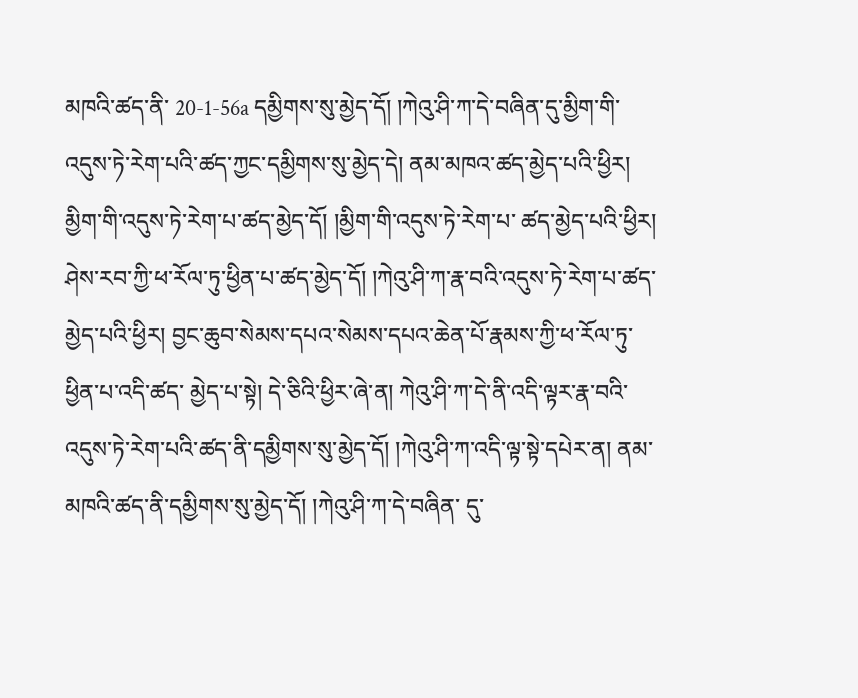མཁའི་ཚད་ནི་ 20-1-56a དམྱིགས་སུ་མྱེད་དོ། །ཀེའུ་ཤི་ཀ་དེ་བཞིན་དུ་མྱིག་གི་འདུས་ཏེ་རེག་པའི་ཚད་ཀྱང་དམྱིགས་སུ་མྱེད་དེ། ནམ་མཁའ་ཚད་མྱེད་པའི་ཕྱིར། མྱིག་གི་འདུས་ཏེ་རེག་པ་ཚད་མྱེད་དོ། །མྱིག་གི་འདུས་ཏེ་རེག་པ་ ཚད་མྱེད་པའི་ཕྱིར། ཤེས་རབ་ཀྱི་ཕ་རོལ་ཏུ་ཕྱིན་པ་ཚད་མྱེད་དོ། །ཀེའུ་ཤི་ཀ་རྣ་བའི་འདུས་ཏེ་རེག་པ་ཚད་མྱེད་པའི་ཕྱིར། བྱང་ཆུབ་སེམས་དཔའ་སེམས་དཔའ་ཆེན་པོ་རྣམས་ཀྱི་ཕ་རོལ་ཏུ་ཕྱིན་པ་འདི་ཚད་ མྱེད་པ་སྟེ། དེ་ཅིའི་ཕྱིར་ཞེ་ན། ཀེའུ་ཤི་ཀ་དེ་ནི་འདི་ལྟར་རྣ་བའི་འདུས་ཏེ་རེག་པའི་ཚད་ནི་དམྱིགས་སུ་མྱེད་དོ། །ཀེའུ་ཤི་ཀ་འདི་ལྟ་སྟེ་དཔེར་ན། ནམ་མཁའི་ཚད་ནི་དམྱིགས་སུ་མྱེད་དོ། །ཀེའུ་ཤི་ཀ་དེ་བཞིན་ དུ་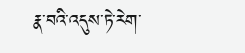རྣ་བའི་འདུས་ཏེ་རེག་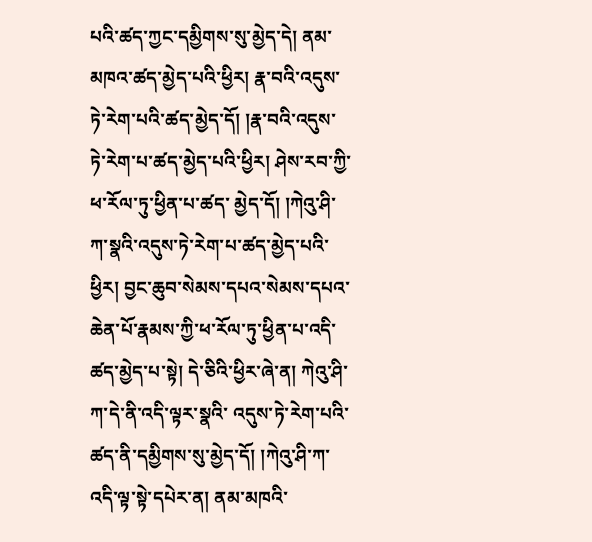པའི་ཚད་ཀྱང་དམྱིགས་སུ་མྱེད་དེ། ནམ་མཁའ་ཚད་མྱེད་པའི་ཕྱིར། རྣ་བའི་འདུས་ཏེ་རེག་པའི་ཚད་མྱེད་དོ། །རྣ་བའི་འདུས་ཏེ་རེག་པ་ཚད་མྱེད་པའི་ཕྱིར། ཤེས་རབ་ཀྱི་ཕ་རོལ་ཏུ་ཕྱིན་པ་ཚད་ མྱེད་དོ། །ཀེའུ་ཤི་ཀ་སྣའི་འདུས་ཏེ་རེག་པ་ཚད་མྱེད་པའི་ཕྱིར། བྱང་ཆུབ་སེམས་དཔའ་སེམས་དཔའ་ཆེན་པོ་རྣམས་ཀྱི་ཕ་རོལ་ཏུ་ཕྱིན་པ་འདི་ཚད་མྱེད་པ་སྟེ། དེ་ཅིའི་ཕྱིར་ཞེ་ན། ཀེའུ་ཤི་ཀ་དེ་ནི་འདི་ལྟར་སྣའི་ འདུས་ཏེ་རེག་པའི་ཚད་ནི་དམྱིགས་སུ་མྱེད་དོ། །ཀེའུ་ཤི་ཀ་འདི་ལྟ་སྟེ་དཔེར་ན། ནམ་མཁའི་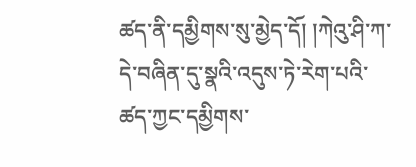ཚད་ནི་དམྱིགས་སུ་མྱེད་དོ། །ཀེའུ་ཤི་ཀ་དེ་བཞིན་དུ་སྣའི་འདུས་ཏེ་རེག་པའི་ཚད་ཀྱང་དམྱིགས་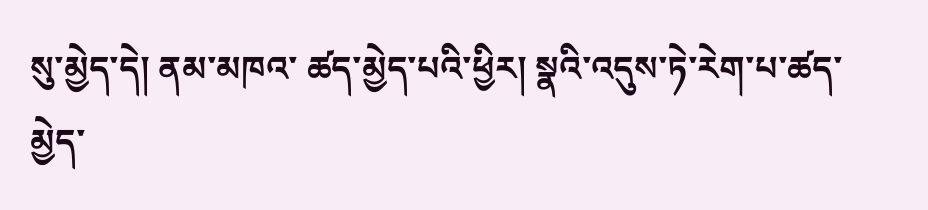སུ་མྱེད་དེ། ནམ་མཁའ་ ཚད་མྱེད་པའི་ཕྱིར། སྣའི་འདུས་ཏེ་རེག་པ་ཚད་མྱེད་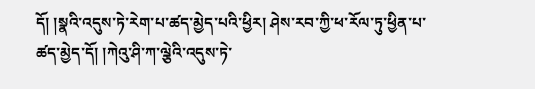དོ། །སྣའི་འདུས་ཏེ་རེག་པ་ཚད་མྱེད་པའི་ཕྱིར། ཤེས་རབ་ཀྱི་ཕ་རོལ་ཏུ་ཕྱིན་པ་ཚད་མྱེད་དོ། །ཀེའུ་ཤི་ཀ་ལྕེའི་འདུས་ཏེ་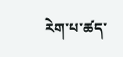རེག་པ་ཚད་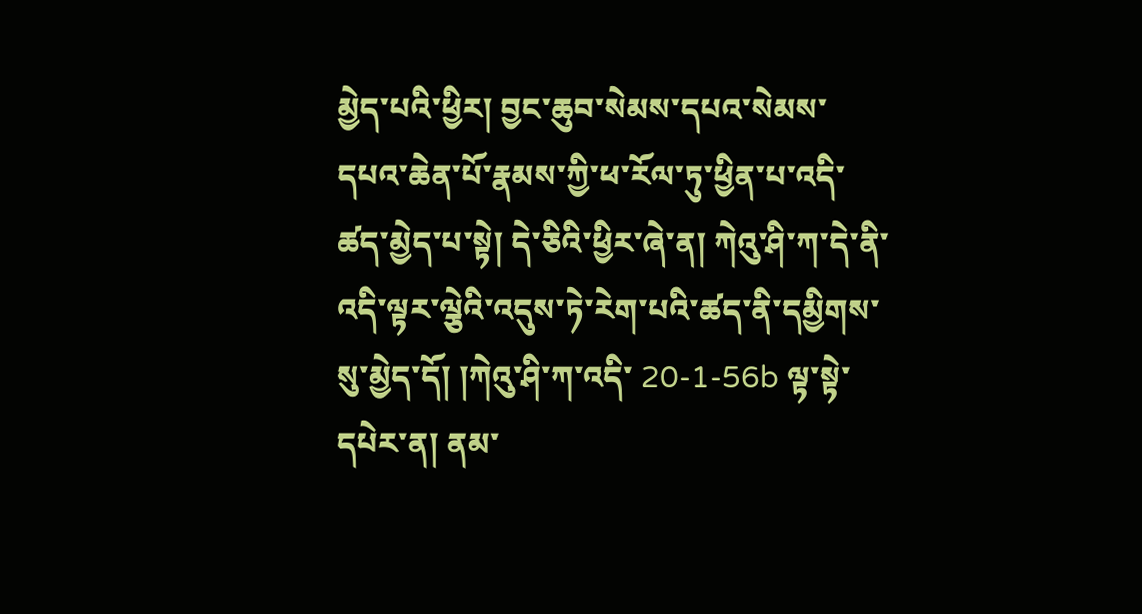མྱེད་པའི་ཕྱིར། བྱང་ཆུབ་སེམས་དཔའ་སེམས་དཔའ་ཆེན་པོ་རྣམས་ཀྱི་ཕ་རོལ་ཏུ་ཕྱིན་པ་འདི་ཚད་མྱེད་པ་སྟེ། དེ་ཅིའི་ཕྱིར་ཞེ་ན། ཀེའུ་ཤི་ཀ་དེ་ནི་འདི་ལྟར་ལྕེའི་འདུས་ཏེ་རེག་པའི་ཚད་ནི་དམྱིགས་སུ་མྱེད་དོ། །ཀེའུ་ཤི་ཀ་འདི་ 20-1-56b ལྟ་སྟེ་དཔེར་ན། ནམ་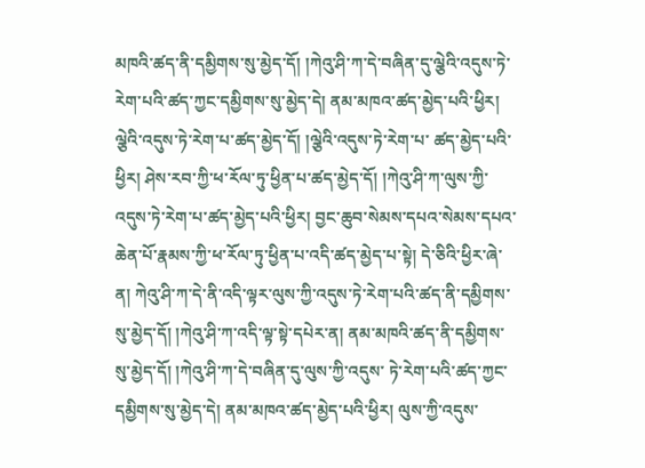མཁའི་ཚད་ནི་དམྱིགས་སུ་མྱེད་དོ། །ཀེའུ་ཤི་ཀ་དེ་བཞིན་དུ་ལྕེའི་འདུས་ཏེ་རེག་པའི་ཚད་ཀྱང་དམྱིགས་སུ་མྱེད་དེ། ནམ་མཁའ་ཚད་མྱེད་པའི་ཕྱིར། ལྕེའི་འདུས་ཏེ་རེག་པ་ཚད་མྱེད་དོ། །ལྕེའི་འདུས་ཏེ་རེག་པ་ ཚད་མྱེད་པའི་ཕྱིར། ཤེས་རབ་ཀྱི་ཕ་རོལ་ཏུ་ཕྱིན་པ་ཚད་མྱེད་དོ། །ཀེའུ་ཤི་ཀ་ལུས་ཀྱི་འདུས་ཏེ་རེག་པ་ཚད་མྱེད་པའི་ཕྱིར། བྱང་ཆུབ་སེམས་དཔའ་སེམས་དཔའ་ཆེན་པོ་རྣམས་ཀྱི་ཕ་རོལ་ཏུ་ཕྱིན་པ་འདི་ཚད་མྱེད་པ་སྟེ། དེ་ཅིའི་ཕྱིར་ཞེ་ན། ཀེའུ་ཤི་ཀ་དེ་ནི་འདི་ལྟར་ལུས་ཀྱི་འདུས་ཏེ་རེག་པའི་ཚད་ནི་དམྱིགས་སུ་མྱེད་དོ། །ཀེའུ་ཤི་ཀ་འདི་ལྟ་སྟེ་དཔེར་ན། ནམ་མཁའི་ཚད་ནི་དམྱིགས་སུ་མྱེད་དོ། །ཀེའུ་ཤི་ཀ་དེ་བཞིན་དུ་ལུས་ཀྱི་འདུས་ ཏེ་རེག་པའི་ཚད་ཀྱང་དམྱིགས་སུ་མྱེད་དེ། ནམ་མཁའ་ཚད་མྱེད་པའི་ཕྱིར། ལུས་ཀྱི་འདུས་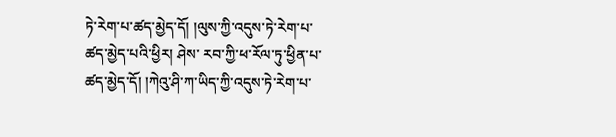ཏེ་རེག་པ་ཚད་མྱེད་དོ། །ལུས་ཀྱི་འདུས་ཏེ་རེག་པ་ཚད་མྱེད་པའི་ཕྱིར། ཤེས་ རབ་ཀྱི་ཕ་རོལ་ཏུ་ཕྱིན་པ་ཚད་མྱེད་དོ། །ཀེའུ་ཤི་ཀ་ཡིད་ཀྱི་འདུས་ཏེ་རེག་པ་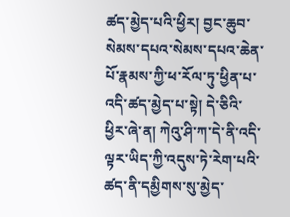ཚད་མྱེད་པའི་ཕྱིར། བྱང་ཆུབ་སེམས་དཔའ་སེམས་དཔའ་ཆེན་པོ་རྣམས་ཀྱི་ཕ་རོལ་ཏུ་ཕྱིན་པ་འདི་ཚད་མྱེད་པ་སྟེ། དེ་ཅིའི་ཕྱིར་ཞེ་ན། ཀེའུ་ཤི་ཀ་དེ་ནི་འདི་ལྟར་ཡིད་ཀྱི་འདུས་ཏེ་རེག་པའི་ཚད་ནི་དམྱིགས་སུ་མྱེད་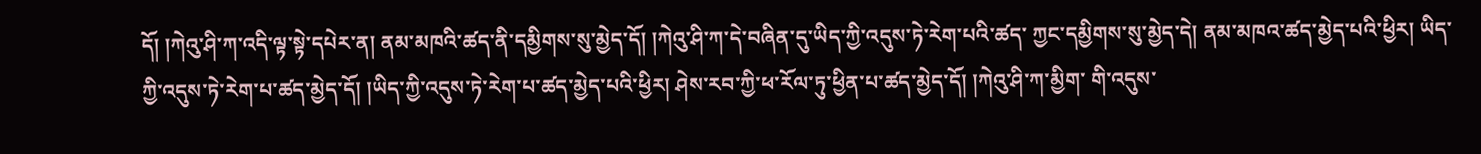དོ། །ཀེའུ་ཤི་ཀ་འདི་ལྟ་སྟེ་དཔེར་ན། ནམ་མཁའི་ཚད་ནི་དམྱིགས་སུ་མྱེད་དོ། །ཀེའུ་ཤི་ཀ་དེ་བཞིན་དུ་ཡིད་ཀྱི་འདུས་ཏེ་རེག་པའི་ཚད་ ཀྱང་དམྱིགས་སུ་མྱེད་དེ། ནམ་མཁའ་ཚད་མྱེད་པའི་ཕྱིར། ཡིད་ཀྱི་འདུས་ཏེ་རེག་པ་ཚད་མྱེད་དོ། །ཡིད་ཀྱི་འདུས་ཏེ་རེག་པ་ཚད་མྱེད་པའི་ཕྱིར། ཤེས་རབ་ཀྱི་ཕ་རོལ་ཏུ་ཕྱིན་པ་ཚད་མྱེད་དོ། །ཀེའུ་ཤི་ཀ་མྱིག་ གི་འདུས་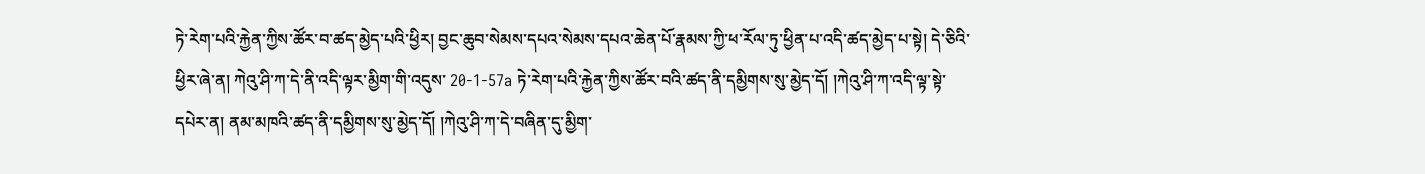ཏེ་རེག་པའི་རྐྱེན་ཀྱིས་ཚོར་བ་ཚད་མྱེད་པའི་ཕྱིར། བྱང་ཆུབ་སེམས་དཔའ་སེམས་དཔའ་ཆེན་པོ་རྣམས་ཀྱི་ཕ་རོལ་ཏུ་ཕྱིན་པ་འདི་ཚད་མྱེད་པ་སྟེ། དེ་ཅིའི་ཕྱིར་ཞེ་ན། ཀེའུ་ཤི་ཀ་དེ་ནི་འདི་ལྟར་མྱིག་གི་འདུས་ 20-1-57a ཏེ་རེག་པའི་རྐྱེན་ཀྱིས་ཚོར་བའི་ཚད་ནི་དམྱིགས་སུ་མྱེད་དོ། །ཀེའུ་ཤི་ཀ་འདི་ལྟ་སྟེ་དཔེར་ན། ནམ་མཁའི་ཚད་ནི་དམྱིགས་སུ་མྱེད་དོ། །ཀེའུ་ཤི་ཀ་དེ་བཞིན་དུ་མྱིག་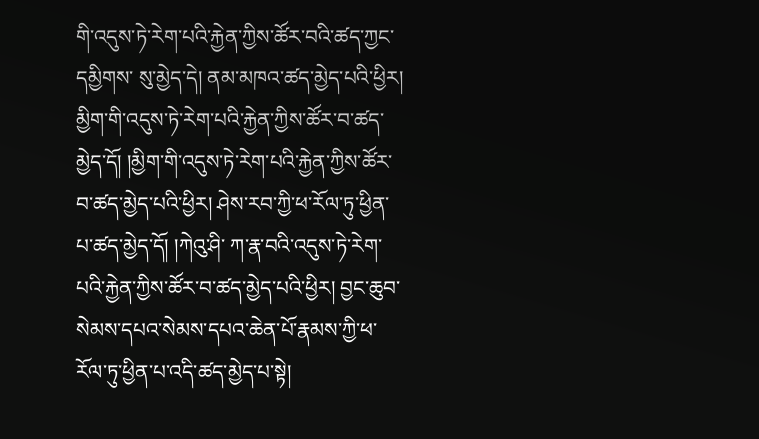གི་འདུས་ཏེ་རེག་པའི་རྐྱེན་ཀྱིས་ཚོར་བའི་ཚད་ཀྱང་དམྱིགས་ སུ་མྱེད་དེ། ནམ་མཁའ་ཚད་མྱེད་པའི་ཕྱིར། མྱིག་གི་འདུས་ཏེ་རེག་པའི་རྐྱེན་ཀྱིས་ཚོར་བ་ཚད་མྱེད་དོ། །མྱིག་གི་འདུས་ཏེ་རེག་པའི་རྐྱེན་ཀྱིས་ཚོར་བ་ཚད་མྱེད་པའི་ཕྱིར། ཤེས་རབ་ཀྱི་ཕ་རོལ་ཏུ་ཕྱིན་པ་ཚད་མྱེད་དོ། །ཀེའུ་ཤི་ ཀ་རྣ་བའི་འདུས་ཏེ་རེག་པའི་རྐྱེན་ཀྱིས་ཚོར་བ་ཚད་མྱེད་པའི་ཕྱིར། བྱང་ཆུབ་སེམས་དཔའ་སེམས་དཔའ་ཆེན་པོ་རྣམས་ཀྱི་ཕ་རོལ་ཏུ་ཕྱིན་པ་འདི་ཚད་མྱེད་པ་སྟེ།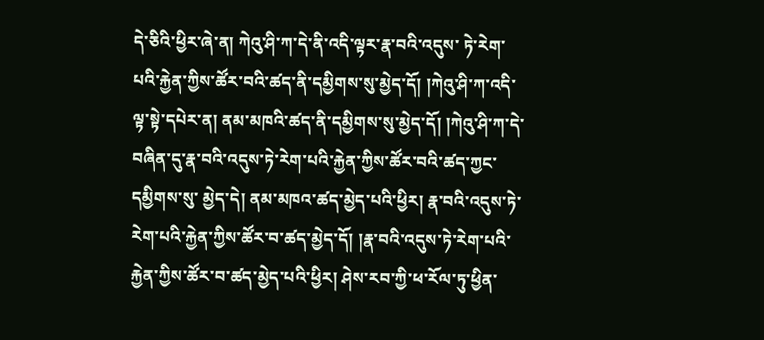དེ་ཅིའི་ཕྱིར་ཞེ་ན། ཀེའུ་ཤི་ཀ་དེ་ནི་འདི་ལྟར་རྣ་བའི་འདུས་ ཏེ་རེག་པའི་རྐྱེན་ཀྱིས་ཚོར་བའི་ཚད་ནི་དམྱིགས་སུ་མྱེད་དོ། །ཀེའུ་ཤི་ཀ་འདི་ལྟ་སྟེ་དཔེར་ན། ནམ་མཁའི་ཚད་ནི་དམྱིགས་སུ་མྱེད་དོ། །ཀེའུ་ཤི་ཀ་དེ་བཞིན་དུ་རྣ་བའི་འདུས་ཏེ་རེག་པའི་རྐྱེན་ཀྱིས་ཚོར་བའི་ཚད་ཀྱང་དམྱིགས་སུ་ མྱེད་དེ། ནམ་མཁའ་ཚད་མྱེད་པའི་ཕྱིར། རྣ་བའི་འདུས་ཏེ་རེག་པའི་རྐྱེན་ཀྱིས་ཚོར་བ་ཚད་མྱེད་དོ། །རྣ་བའི་འདུས་ཏེ་རེག་པའི་རྐྱེན་ཀྱིས་ཚོར་བ་ཚད་མྱེད་པའི་ཕྱིར། ཤེས་རབ་ཀྱི་ཕ་རོལ་ཏུ་ཕྱིན་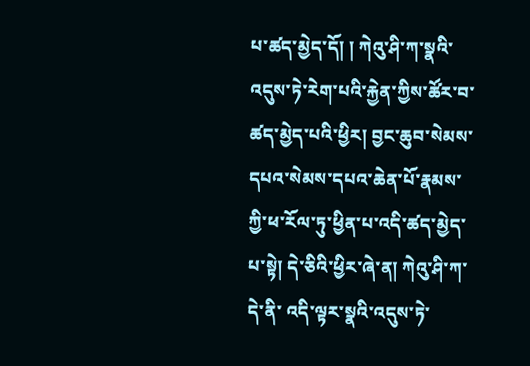པ་ཚད་མྱེད་དོ། ། ཀེའུ་ཤི་ཀ་སྣའི་འདུས་ཏེ་རེག་པའི་རྐྱེན་ཀྱིས་ཚོར་བ་ཚད་མྱེད་པའི་ཕྱིར། བྱང་ཆུབ་སེམས་དཔའ་སེམས་དཔའ་ཆེན་པོ་རྣམས་ཀྱི་ཕ་རོལ་ཏུ་ཕྱིན་པ་འདི་ཚད་མྱེད་པ་སྟེ། དེ་ཅིའི་ཕྱིར་ཞེ་ན། ཀེའུ་ཤི་ཀ་དེ་ནི་ འདི་ལྟར་སྣའི་འདུས་ཏེ་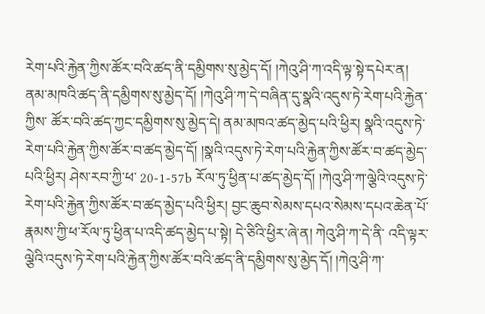རེག་པའི་རྐྱེན་ཀྱིས་ཚོར་བའི་ཚད་ནི་དམྱིགས་སུ་མྱེད་དོ། །ཀེའུ་ཤི་ཀ་འདི་ལྟ་སྟེ་དཔེར་ན། ནམ་མཁའི་ཚད་ནི་དམྱིགས་སུ་མྱེད་དོ། །ཀེའུ་ཤི་ཀ་དེ་བཞིན་དུ་སྣའི་འདུས་ཏེ་རེག་པའི་རྐྱེན་ཀྱིས་ ཚོར་བའི་ཚད་ཀྱང་དམྱིགས་སུ་མྱེད་དེ། ནམ་མཁའ་ཚད་མྱེད་པའི་ཕྱིར། སྣའི་འདུས་ཏེ་རེག་པའི་རྐྱེན་ཀྱིས་ཚོར་བ་ཚད་མྱེད་དོ། །སྣའི་འདུས་ཏེ་རེག་པའི་རྐྱེན་ཀྱིས་ཚོར་བ་ཚད་མྱེད་པའི་ཕྱིར། ཤེས་རབ་ཀྱི་ཕ་ 20-1-57b རོལ་ཏུ་ཕྱིན་པ་ཚད་མྱེད་དོ། །ཀེའུ་ཤི་ཀ་ལྕེའི་འདུས་ཏེ་རེག་པའི་རྐྱེན་ཀྱིས་ཚོར་བ་ཚད་མྱེད་པའི་ཕྱིར། བྱང་ཆུབ་སེམས་དཔའ་སེམས་དཔའ་ཆེན་པོ་རྣམས་ཀྱི་ཕ་རོལ་ཏུ་ཕྱིན་པ་འདི་ཚད་མྱེད་པ་སྟེ། དེ་ཅིའི་ཕྱིར་ཞེ་ན། ཀེའུ་ཤི་ཀ་དེ་ནི་ འདི་ལྟར་ལྕེའི་འདུས་ཏེ་རེག་པའི་རྐྱེན་ཀྱིས་ཚོར་བའི་ཚད་ནི་དམྱིགས་སུ་མྱེད་དོ། །ཀེའུ་ཤི་ཀ་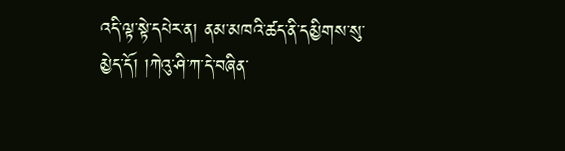འདི་ལྟ་སྟེ་དཔེར་ན། ནམ་མཁའི་ཚད་ནི་དམྱིགས་སུ་མྱེད་དོ། །ཀེའུ་ཤི་ཀ་དེ་བཞིན་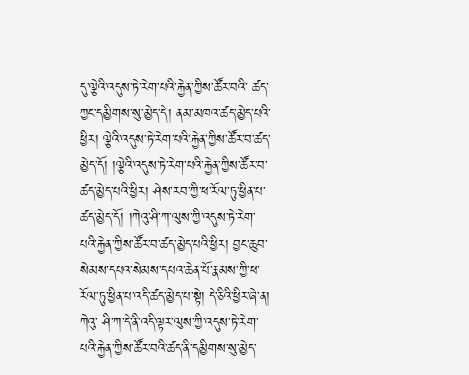དུ་ལྕེའི་འདུས་ཏེ་རེག་པའི་རྐྱེན་ཀྱིས་ཚོར་བའི་ ཚད་ཀྱང་དམྱིགས་སུ་མྱེད་དེ། ནམ་མཁའ་ཚད་མྱེད་པའི་ཕྱིར། ལྕེའི་འདུས་ཏེ་རེག་པའི་རྐྱེན་ཀྱིས་ཚོར་བ་ཚད་མྱེད་དོ། །ལྕེའི་འདུས་ཏེ་རེག་པའི་རྐྱེན་ཀྱིས་ཚོར་བ་ཚད་མྱེད་པའི་ཕྱིར། ཤེས་རབ་ཀྱི་ཕ་རོལ་ཏུ་ཕྱིན་པ་ ཚད་མྱེད་དོ། །ཀེའུ་ཤི་ཀ་ལུས་ཀྱི་འདུས་ཏེ་རེག་པའི་རྐྱེན་ཀྱིས་ཚོར་བ་ཚད་མྱེད་པའི་ཕྱིར། བྱང་ཆུབ་སེམས་དཔའ་སེམས་དཔའ་ཆེན་པོ་རྣམས་ཀྱི་ཕ་རོལ་ཏུ་ཕྱིན་པ་འདི་ཚད་མྱེད་པ་སྟེ། དེ་ཅིའི་ཕྱིར་ཞེ་ན། ཀེའུ་ ཤི་ཀ་དེ་ནི་འདི་ལྟར་ལུས་ཀྱི་འདུས་ཏེ་རེག་པའི་རྐྱེན་ཀྱིས་ཚོར་བའི་ཚད་ནི་དམྱིགས་སུ་མྱེད་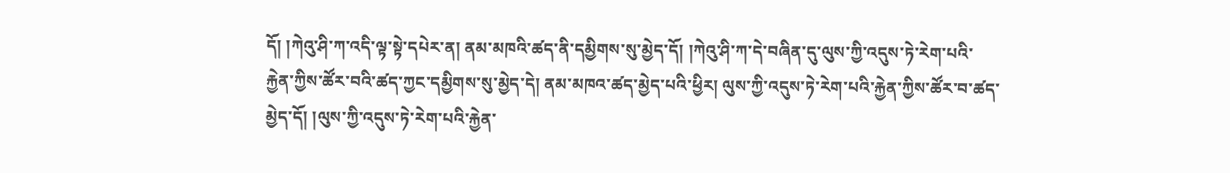དོ། །ཀེའུ་ཤི་ཀ་འདི་ལྟ་སྟེ་དཔེར་ན། ནམ་མཁའི་ཚད་ནི་དམྱིགས་སུ་མྱེད་དོ། །ཀེའུ་ཤི་ཀ་དེ་བཞིན་དུ་ལུས་ཀྱི་འདུས་ཏེ་རེག་པའི་ རྐྱེན་ཀྱིས་ཚོར་བའི་ཚད་ཀྱང་དམྱིགས་སུ་མྱེད་དེ། ནམ་མཁའ་ཚད་མྱེད་པའི་ཕྱིར། ལུས་ཀྱི་འདུས་ཏེ་རེག་པའི་རྐྱེན་ཀྱིས་ཚོར་བ་ཚད་མྱེད་དོ། །ལུས་ཀྱི་འདུས་ཏེ་རེག་པའི་རྐྱེན་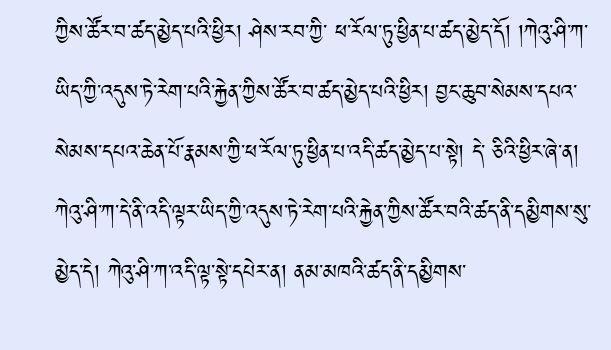ཀྱིས་ཚོར་བ་ཚད་མྱེད་པའི་ཕྱིར། ཤེས་རབ་ཀྱི་ ཕ་རོལ་ཏུ་ཕྱིན་པ་ཚད་མྱེད་དོ། །ཀེའུ་ཤི་ཀ་ཡིད་ཀྱི་འདུས་ཏེ་རེག་པའི་རྐྱེན་ཀྱིས་ཚོར་བ་ཚད་མྱེད་པའི་ཕྱིར། བྱང་ཆུབ་སེམས་དཔའ་སེམས་དཔའ་ཆེན་པོ་རྣམས་ཀྱི་ཕ་རོལ་ཏུ་ཕྱིན་པ་འདི་ཚད་མྱེད་པ་སྟེ། དེ་ ཅིའི་ཕྱིར་ཞེ་ན། ཀེའུ་ཤི་ཀ་དེ་ནི་འདི་ལྟར་ཡིད་ཀྱི་འདུས་ཏེ་རེག་པའི་རྐྱེན་ཀྱིས་ཚོར་བའི་ཚད་ནི་དམྱིགས་སུ་མྱེད་དེ། ཀེའུ་ཤི་ཀ་འདི་ལྟ་སྟེ་དཔེར་ན། ནམ་མཁའི་ཚད་ནི་དམྱིགས་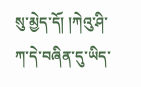སུ་མྱེད་དོ། །ཀེའུ་ཤི་ཀ་དེ་བཞིན་དུ་ཡིད་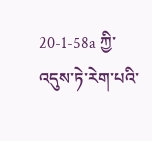20-1-58a ཀྱི་འདུས་ཏེ་རེག་པའི་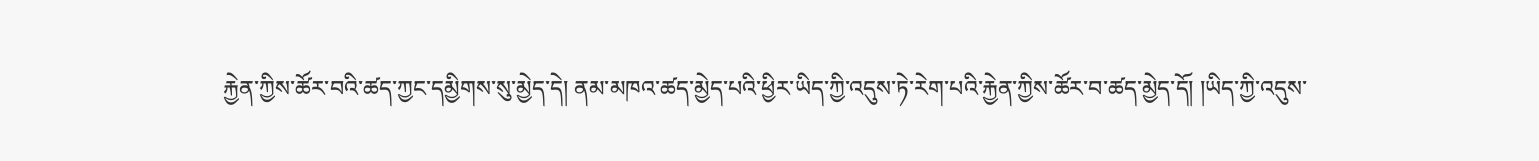རྐྱེན་ཀྱིས་ཚོར་བའི་ཚད་ཀྱང་དམྱིགས་སུ་མྱེད་དེ། ནམ་མཁའ་ཚད་མྱེད་པའི་ཕྱིར་ཡིད་ཀྱི་འདུས་ཏེ་རེག་པའི་རྐྱེན་ཀྱིས་ཚོར་བ་ཚད་མྱེད་དོ། །ཡིད་ཀྱི་འདུས་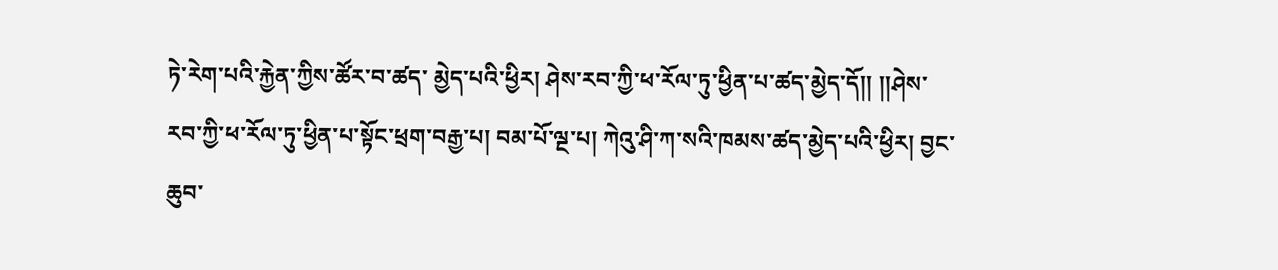ཏེ་རེག་པའི་རྐྱེན་ཀྱིས་ཚོར་བ་ཚད་ མྱེད་པའི་ཕྱིར། ཤེས་རབ་ཀྱི་ཕ་རོལ་ཏུ་ཕྱིན་པ་ཚད་མྱེད་དོ།། །།ཤེས་རབ་ཀྱི་ཕ་རོལ་ཏུ་ཕྱིན་པ་སྟོང་ཕྲག་བརྒྱ་པ། བམ་པོ་ལྔ་པ། ཀེའུ་ཤི་ཀ་སའི་ཁམས་ཚད་མྱེད་པའི་ཕྱིར། བྱང་ཆུབ་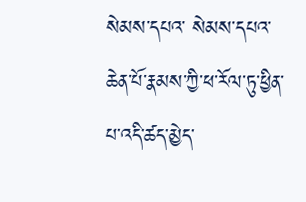སེམས་དཔའ་ སེམས་དཔའ་ཆེན་པོ་རྣམས་ཀྱི་ཕ་རོལ་ཏུ་ཕྱིན་པ་འདི་ཚད་མྱེད་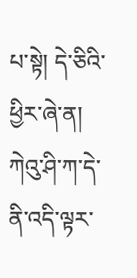པ་སྟེ། དེ་ཅིའི་ཕྱིར་ཞེ་ན། ཀེའུ་ཤི་ཀ་དེ་ནི་འདི་ལྟར་